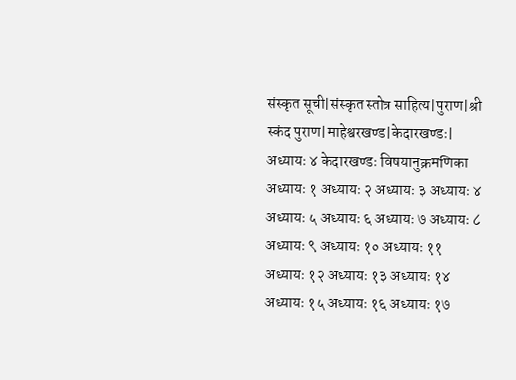संस्कृत सूची|संस्कृत स्तोत्र साहित्य|पुराण|श्री स्कंद पुराण|माहेश्वरखण्ड|केदारखण्डः| अध्यायः ४ केदारखण्डः विषयानुक्रमणिका अध्यायः १ अध्यायः २ अध्यायः ३ अध्यायः ४ अध्यायः ५ अध्यायः ६ अध्यायः ७ अध्यायः ८ अध्यायः ९ अध्यायः १० अध्यायः ११ अध्यायः १२ अध्यायः १३ अध्यायः १४ अध्यायः १५ अध्यायः १६ अध्यायः १७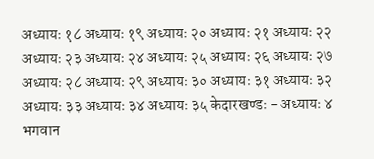अध्यायः १८ अध्यायः १९ अध्यायः २० अध्यायः २१ अध्यायः २२ अध्यायः २३ अध्यायः २४ अध्यायः २५ अध्यायः २६ अध्यायः २७ अध्यायः २८ अध्यायः २९ अध्यायः ३० अध्यायः ३१ अध्यायः ३२ अध्यायः ३३ अध्यायः ३४ अध्यायः ३५ केदारखण्डः - अध्यायः ४ भगवान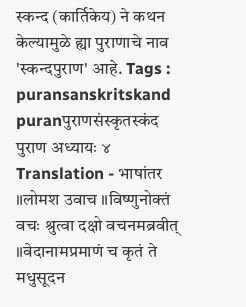स्कन्द (कार्तिकेय) ने कथन केल्यामुळे ह्या पुराणाचे नाव 'स्कन्दपुराण' आहे. Tags : puransanskritskand puranपुराणसंस्कृतस्कंद पुराण अध्यायः ४ Translation - भाषांतर ॥लोमश उवाच ॥विष्णुनोक्तं वचः श्रुत्वा दक्षो वचनमब्रवीत् ॥वेदानामप्रमाणं च कृतं ते मधुसूदन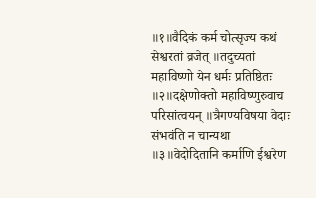॥१॥वैदिकं कर्म चोत्सृज्य कथं सेश्वरतां व्रजेत् ॥तदुच्यतां महाविष्णो येन धर्मः प्रतिष्ठितः ॥२॥दक्षेणोक्तो महाविष्णुरुवाच परिसांत्वयन् ॥त्रैगण्यविषया वेदाः संभवंति न चान्यथा ॥३॥वेदोदितानि कर्माणि ईश्वरेण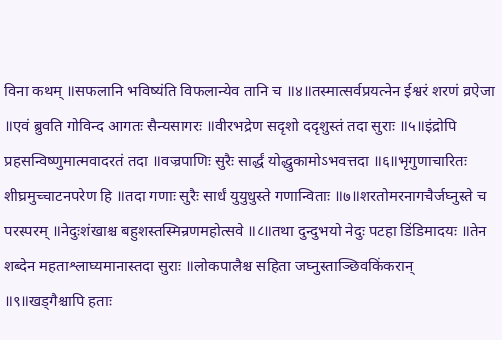विना कथम् ॥सफलानि भविष्यंति विफलान्येव तानि च ॥४॥तस्मात्सर्वप्रयत्नेन ईश्वरं शरणं व्रऐजा ॥एवं ब्रुवति गोविन्द आगतः सैन्यसागरः ॥वीरभद्रेण सदृशो ददृशुस्तं तदा सुराः ॥५॥इंद्रोपि प्रहसन्विष्णुमात्मवादरतं तदा ॥वज्रपाणिः सुरैः सार्द्धं योद्धुकामोऽभवत्तदा ॥६॥भृगुणाचारितः शीघ्रमुच्चाटनपरेण हि ॥तदा गणाः सुरैः सार्धं युयुधुस्ते गणान्विताः ॥७॥शरतोमरनागचैर्जघ्नुस्ते च परस्परम् ॥नेदुःशंखाश्च बहुशस्तस्मिन्रणमहोत्सवे ॥८॥तथा दुन्दुभयो नेदुः पटहा डिंडिमादयः ॥तेन शब्देन महताश्लाघ्यमानास्तदा सुराः ॥लोकपालैश्च सहिता जघ्नुस्ताञ्छिवकिंकरान् ॥९॥खड्गैश्चापि हताः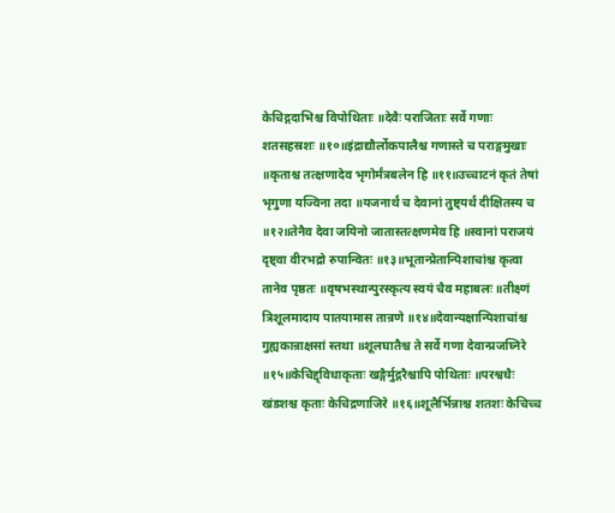केचिद्गदाभिश्च विपोथिताः ॥देवैः पराजिताः सर्वे गणाः शतसहस्रशः ॥१०॥इंद्राद्यौर्लोकपालैश्च गणास्ते च पराङ्गमुखाः ॥कृताश्च तत्क्षणादेव भृगोर्मंत्रबलेन हि ॥११॥उच्चाटनं कृतं तेषां भृगुणा यज्विना तदा ॥यजनार्थं च देवानां तुष्ट्यर्थं दीक्षितस्य च ॥१२॥तेनैव देवा जयिनो जातास्तत्क्षणमेव हि ॥स्वानां पराजयं दृष्ट्वा वीरभद्रो रुपान्वितः ॥१३॥भूतान्प्रेतान्पिशाचांश्च कृत्वा तानेव पृष्ठतः ॥वृषभस्थान्पुरस्कृत्य स्वयं चैव महाबलः ॥तीक्ष्णं त्रिशूलमादाय पातयामास तान्रणे ॥१४॥देवान्यक्षान्पिशाचांश्च गुह्यकान्राक्षसां स्तथा ॥शूलघातैश्च ते सर्वे गणा देवान्प्रजघ्निरे ॥१५॥केचिद्द्विधाकृताः खङ्गैर्मुद्गरैश्चापि पोथिताः ॥परश्वधैः खंडशश्च कृताः केचिद्रणाजिरे ॥१६॥शूलैर्भिन्नाश्च शतशः केचिच्च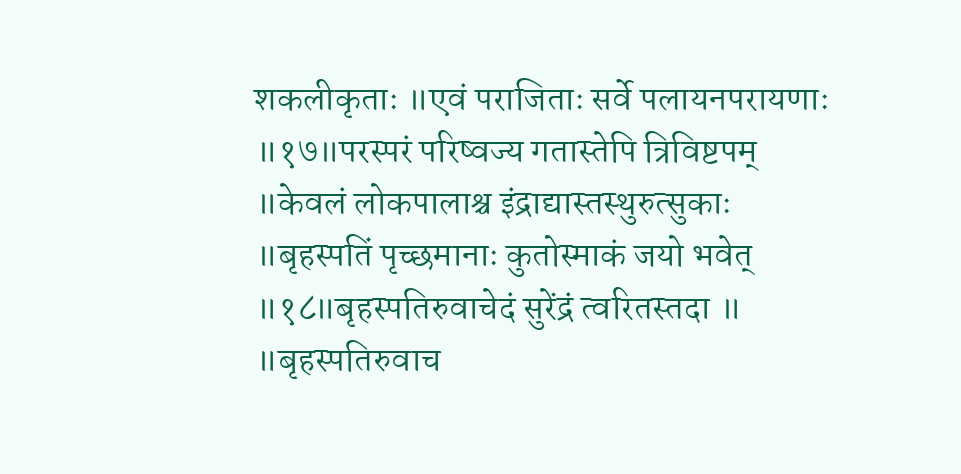शकलीकृताः ॥एवं पराजिताः सर्वे पलायनपरायणाः ॥१७॥परस्परं परिष्वज्य गतास्तेपि त्रिविष्टपम् ॥केवलं लोकपालाश्च इंद्राद्यास्तस्थुरुत्सुकाः ॥बृहस्पतिं पृच्छमानाः कुतोस्माकं जयो भवेत् ॥१८॥बृहस्पतिरुवाचेदं सुरेंद्रं त्वरितस्तदा ॥ ॥बृहस्पतिरुवाच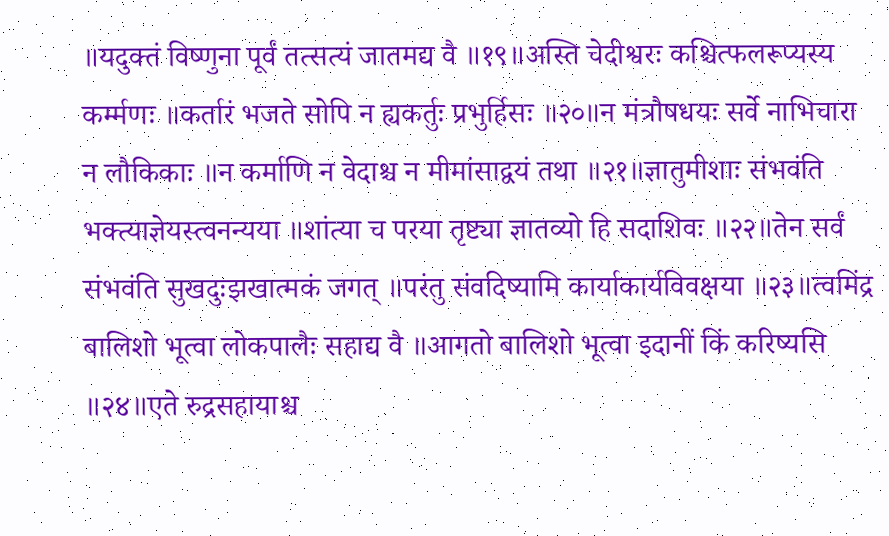॥यदुक्तं विष्णुना पूर्वं तत्सत्यं जातमद्य वै ॥१९॥अस्ति चेदीश्वरः कश्चित्फलरूप्यस्य कर्म्मणः ॥कर्तारं भजते सोपि न ह्यकर्तुः प्रभुर्हिसः ॥२०॥न मंत्रौषधयः सर्वे नाभिचारा न लौकिकाः ॥न कर्माणि न वेदाश्च न मीमांसाद्वयं तथा ॥२१॥ज्ञातुमीशाः संभवंति भक्त्याज्ञेयस्त्वनन्यया ॥शांत्या च परया तृष्ट्या ज्ञातव्यो हि सदाशिवः ॥२२॥तेन सर्वं संभवंति सुखदुःझखात्मकं जगत् ॥परंतु संवदिष्यामि कार्याकार्यविवक्षया ॥२३॥त्वमिंद्र बालिशो भूत्वा लोकपालैः सहाद्य वै ॥आगतो बालिशो भूत्वा इदानीं किं करिष्यसि ॥२४॥एते रुद्रसहायाश्च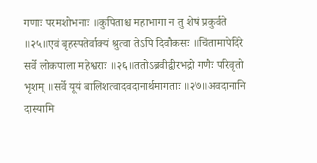गणाः परमशोभनाः ॥कुपिताश्च महाभागा न तु शेषं प्रकुर्वते ॥२५॥एवं बृहस्पतेर्वाक्यं श्रुत्वा तेऽपि दिवौकसः ॥चिंतामापेदिरे सर्वे लोकपाला महेश्वराः ॥२६॥ततोऽब्रवीद्वीरभद्रो गणैः परिवृतो भृशम् ॥सर्वे यूयं बालिशत्वादवदानार्थमागताः ॥२७॥अवदानानि दास्यामि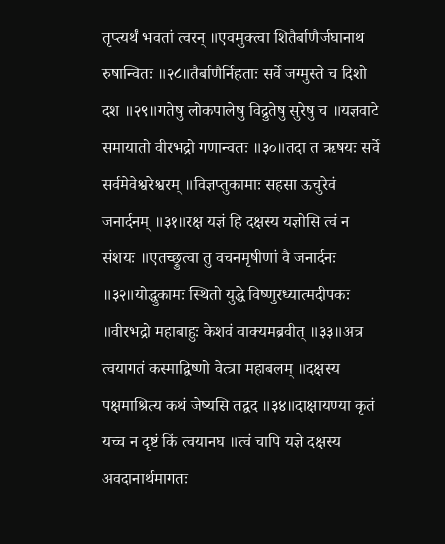तृप्त्यर्थं भवतां त्वरन् ॥एवमुक्त्वा शितैर्बाणैर्जघानाथ रुषान्वितः ॥२८॥तैर्बाणैर्निहताः सर्वे जग्मुस्ते च दिशो दश ॥२९॥गतेषु लोकपालेषु विद्रुतेषु सुरेषु च ॥यज्ञवाटे समायातो वीरभद्रो गणान्वतः ॥३०॥तदा त ऋषयः सर्वे सर्वमेवेश्वरेश्वरम् ॥विज्ञप्तुकामाः सहसा ऊचुरेवं जनार्दनम् ॥३१॥रक्ष यज्ञं हि दक्षस्य यज्ञोसि त्वं न संशयः ॥एतच्छ्रुत्वा तु वचनमृषीणां वै जनार्दनः ॥३२॥योद्धुकामः स्थितो युद्धे विष्णुरध्यात्मदीपकः ॥वीरभद्रो महाबाहुः केशवं वाक्यमब्रवीत् ॥३३॥अत्र त्वयागतं कस्माद्विष्णो वेत्त्रा महाबलम् ॥दक्षस्य पक्षमाश्रित्य कथं जेष्यसि तद्वद ॥३४॥दाक्षायण्या कृतं यच्च न दृष्टं किं त्वयानघ ॥त्वं चापि यज्ञे दक्षस्य अवदानार्थमागतः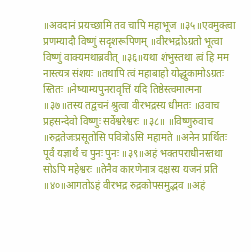॥अवदानं प्रयच्छामि तव चापि महाभूज ॥३५॥एवमुक्त्वा प्रणम्यादौ विष्णुं सदृशरूपिणम् ॥वीरभद्रोऽग्रतो भूत्वा विष्णुं वाक्यमथाब्रवीत् ॥३६॥यथा शंभुस्तथा त्वं हि मम नास्त्यत्र संशयः ॥तथापि त्वं महाबाहो योद्धुकामोऽग्रतः स्तितः ॥नेष्याम्यपुनरावृत्तिं यदि तिष्ठेस्त्वमात्मना ॥३७॥तस्य तद्वचनं श्रुत्वा वीरभद्रस्य धीमतः ॥उवाच प्रहसन्देवो विष्णुः सर्वेश्वरेश्वरः ॥३८॥ ॥विष्णुरुवाच ॥रुद्रतेजःप्रसूतोसि पवित्रोऽसि महामते ॥अनेन प्रार्थितः पूर्वं यज्ञार्थं च पुनः पुनः ॥३९॥अहं भक्तपराधीनस्तथा सोऽपि महेश्वरः ॥तेनैव कारणेनात्र दक्षस्य यजनं प्रति ॥४०॥आगतोऽहं वीरभद्र रुद्रकोपसमुद्भव ॥अहं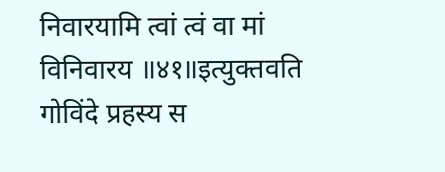निवारयामि त्वां त्वं वा मां विनिवारय ॥४१॥इत्युक्तवति गोविंदे प्रहस्य स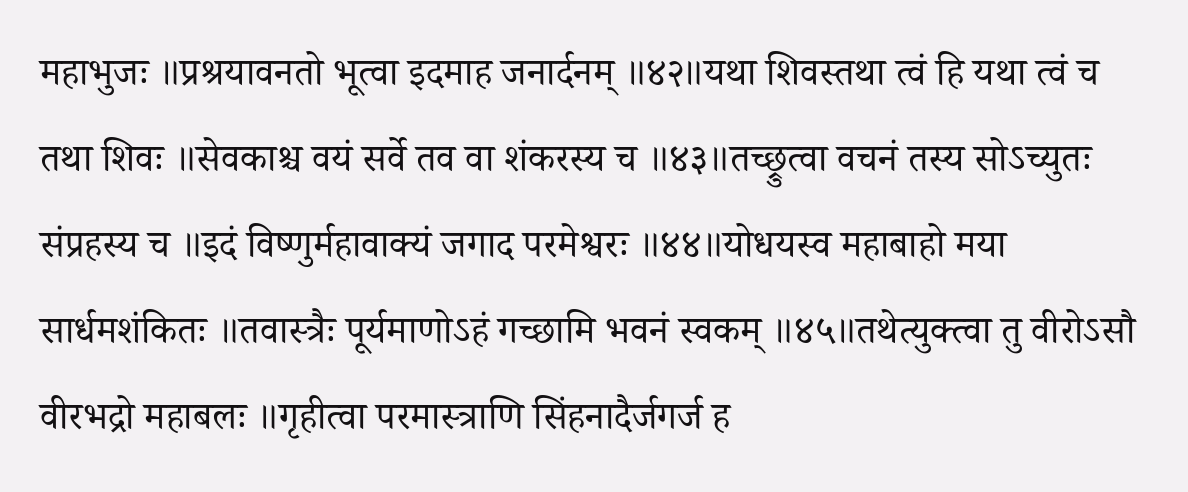महाभुजः ॥प्रश्रयावनतो भूत्वा इदमाह जनार्दनम् ॥४२॥यथा शिवस्तथा त्वं हि यथा त्वं च तथा शिवः ॥सेवकाश्च वयं सर्वे तव वा शंकरस्य च ॥४३॥तच्छ्रुत्वा वचनं तस्य सोऽच्युतः संप्रहस्य च ॥इदं विष्णुर्महावाक्यं जगाद परमेश्वरः ॥४४॥योधयस्व महाबाहो मया सार्धमशंकितः ॥तवास्त्रैः पूर्यमाणोऽहं गच्छामि भवनं स्वकम् ॥४५॥तथेत्युक्त्वा तु वीरोऽसौ वीरभद्रो महाबलः ॥गृहीत्वा परमास्त्राणि सिंहनादैर्जगर्ज ह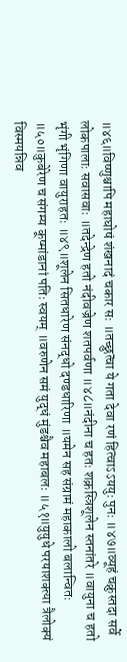॥४६॥विष्णुश्चापि महाघोषं शंखनादं चकार सः ॥तच्छ्रुत्वा ये गता देवा रणं हित्वाऽऽययुः पुनः ॥४७॥व्यूहं चक्रुस्तदा सर्वे लोकपालाः सवासवाः ॥तदेन्द्रेण हतो नंदीवज्रेण शतपर्वणा ॥४८॥नंदीना च हतः शक्रस्त्रिशूलेन स्तनांतरे ॥वायुना च हतो भृंगी भृंगिणा वायुराहतः ॥४९॥शूलेन सितधारेण संनद्धो दण्डधारिणा ॥यमेन सह संग्रामं महाकालो बलान्वितः ॥५०॥कुबेरेण च संगम्य कूष्मांडानां पतिः स्वयम् ॥वरुणेन समं युद्धं मुंडश्चैव महाबलः ॥५१॥युयुधे परयाशक्त्या त्रैलोक्यं विस्मयन्निव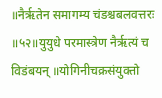॥नैर्ऋतेन समागम्य चंडश्चबलवत्तरः ॥५२॥युयुधे परमास्त्रेण नैर्ऋत्यं च विडंबयन् ॥योगिनीचक्रसंयुक्तो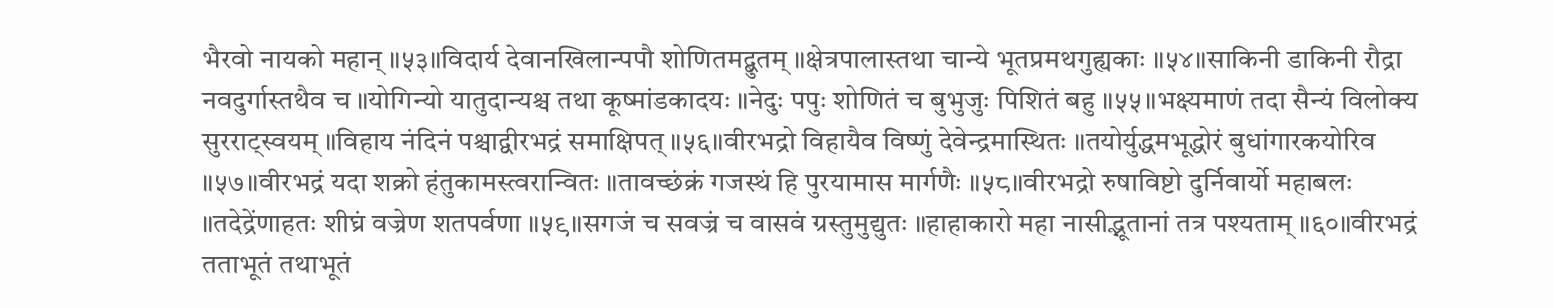भैरवो नायको महान् ॥५३॥विदार्य देवानखिलान्पपौ शोणितमद्बुतम् ॥क्षेत्रपालास्तथा चान्ये भूतप्रमथगुह्यकाः ॥५४॥साकिनी डाकिनी रौद्रा नवदुर्गास्तथैव च ॥योगिन्यो यातुदान्यश्च तथा कूष्मांडकादयः ॥नेदुः पपुः शोणितं च बुभुजुः पिशितं बहु ॥५५॥भक्ष्यमाणं तदा सैन्यं विलोक्य सुरराट्स्वयम् ॥विहाय नंदिनं पश्चाद्वीरभद्रं समाक्षिपत् ॥५६॥वीरभद्रो विहायैव विष्णुं देवेन्द्रमास्थितः ॥तयोर्युद्धमभूद्धोरं बुधांगारकयोरिव ॥५७॥वीरभद्रं यदा शक्रो हंतुकामस्त्वरान्वितः ॥तावच्छंक्रं गजस्थं हि पुरयामास मार्गणैः ॥५८॥वीरभद्रो रुषाविष्टो दुर्निवार्यो महाबलः ॥तदेद्रेंणाहतः शीघ्रं वज्रेण शतपर्वणा ॥५९॥सगजं च सवज्रं च वासवं ग्रस्तुमुद्युतः ॥हाहाकारो महा नासीद्भूतानां तत्र पश्यताम् ॥६०॥वीरभद्रं तताभूतं तथाभूतं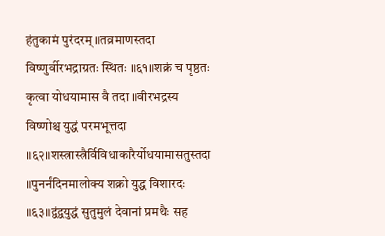हंतुकामं पुरंदरम् ॥तव्रमाणस्तदा विष्णुर्वीरभद्राग्रतः स्थितः ॥६१॥शक्रं च पृष्ठतः कृत्वा योधयामास वै तदा ॥वीरभद्रस्य विष्णोश्च युद्धं परमभूत्तदा ॥६२॥शस्त्रास्त्रैर्विविधाकारैर्योधयामासतुस्तदा ॥पुनर्नंदिनमालोक्य शक्रो युद्ध विशारदः ॥६३॥द्वंद्वयुद्धं सुतुमुलं देवानां प्रमथैः सह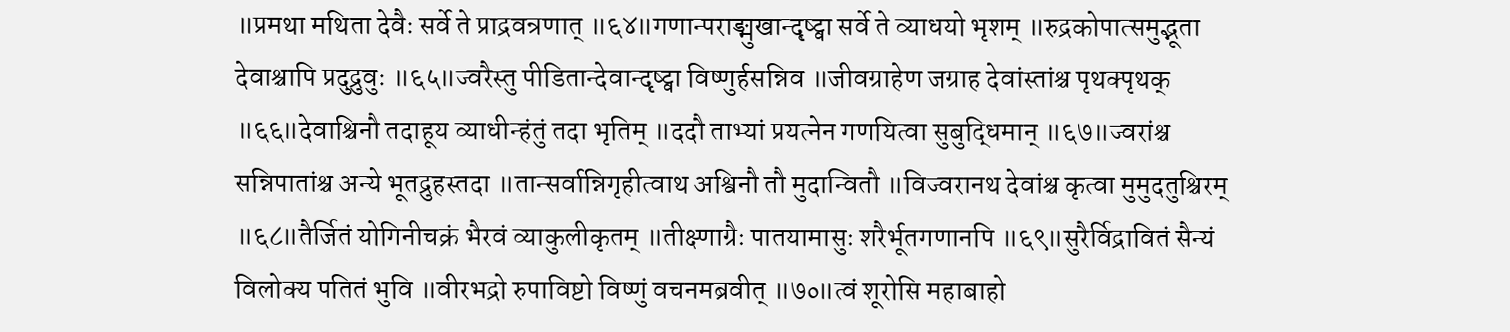॥प्रमथा मथिता देवैः सर्वे ते प्राद्रवन्रणात् ॥६४॥गणान्पराङ्मुखान्दृष्ट्वा सर्वे ते व्याधयो भृशम् ॥रुद्रकोपात्समुद्भूता देवाश्चापि प्रदुद्रुवुः ॥६५॥ज्वरैस्तु पीडितान्देवान्दृष्ट्वा विष्णुर्हसन्निव ॥जीवग्राहेण जग्राह देवांस्तांश्च पृथक्पृथक् ॥६६॥देवाश्चिनौ तदाहूय व्याधीन्हंतुं तदा भृतिम् ॥ददौ ताभ्यां प्रयत्नेन गणयित्वा सुबुद्धिमान् ॥६७॥ज्वरांश्च सन्निपातांश्च अन्ये भूतद्रुहस्तदा ॥तान्सर्वान्निगृहीत्वाथ अश्विनौ तौ मुदान्वितौ ॥विज्वरानथ देवांश्च कृत्वा मुमुदतुश्चिरम् ॥६८॥तैर्जितं योगिनीचक्रं भैरवं व्याकुलीकृतम् ॥तीक्ष्णाग्रैः पातयामासुः शरैर्भूतगणानपि ॥६९॥सुरैर्विद्रावितं सैन्यं विलोक्य पतितं भुवि ॥वीरभद्रो रुपाविष्टो विष्णुं वचनमब्रवीत् ॥७०॥त्वं शूरोसि महाबाहो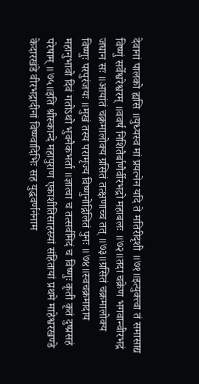देवानां पालको ह्यसि ॥युध्यस्व मां प्रयत्नेन यदि ते मतिरीदृशी ॥७१॥इत्युक्त्वा तं समासाद्य विष्णुं सर्वेश्वरेश्वरम् ॥ववर्ष निशितैर्बाणैर्वीरभद्रो महाबलः ॥७२॥तदा चक्रेण भगवान्वीरभद्रं जघान सः ॥आयांतं चक्रमालोक्य ग्रसितं तत्क्षणाच्च तत् ॥७३॥ग्रसितं चक्रमालोक्य विष्णुः परपुरंजयः ॥मुखं तस्य परामृज्य विष्णुनोद्गिलितं पुनः ॥७४॥स्वचक्रमादाय महानुभावो दिवं गतोऽथो भुवनैकभर्ता ॥ज्ञात्वा च तत्सर्वमिदं च विष्णुः कृती कृतं दुष्प्रसहं परेषाम् ॥७५॥इति श्रीस्कान्दे महापुराण एकाशीतिसाहस्र्यां संहितायां प्रथमे माहेश्वरखण्डे केदारखंडे वीरभद्रादीनां विष्ण्वादिभिः सह युद्धवर्णनंनाम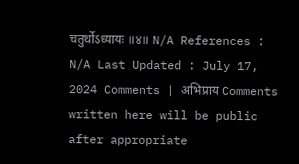चतुर्थोऽध्यायः ॥४॥ N/A References : N/A Last Updated : July 17, 2024 Comments | अभिप्राय Comments written here will be public after appropriate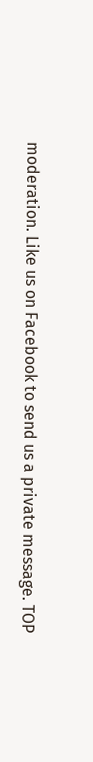moderation. Like us on Facebook to send us a private message. TOP